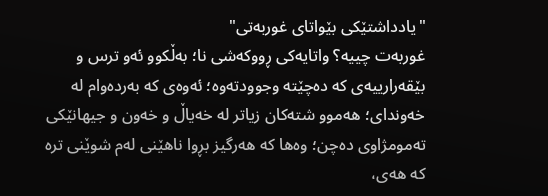"یادداشتێکی بێواتای غوربەتی"
غوربەت چییە؟ واتایەکی ڕووکەشی نا؛ بەڵکوو ئەو ترس و بێقەرارییەی کە دەچێتە وجوودتەوە؛ ئەوەی کە بەردەوام لە خەوندای؛ هەموو شتەکان زیاتر لە خەیاڵ و خەون و جیهانێکی تەمومژاوی دەچن؛ وەها کە هەرگیز بڕوا ناهێنی لەم شوێنی ترە کە هەی،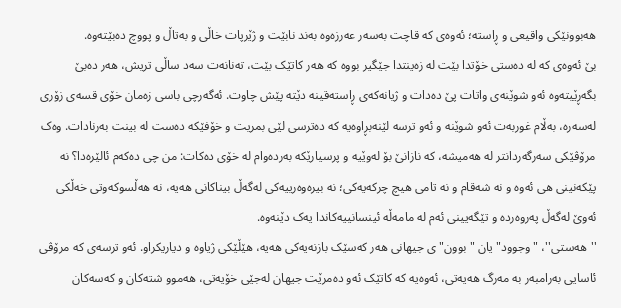هەبوونێکی واقیعی و ڕاستە؛ ئەوەی کە قاچت بەسەر عەرزەوە بەند نابێت و ژێرپات خاڵی و بەتاڵ و پووچ دەبێتەوە.
بێ ئەوەی کە لە دەستی خۆتدا بێت لە زەینتدا جێگیر بووە کە هەر کاتێک بێت، تەنانەت سەد ساڵی تریش، هەر دەبێ بگەڕێیتەوە ئەو شوێنەی واتات پێ دەدات و ژیانەکەی ڕاستەقینە دێتە پێش چاوت. ئەگەرچی باسی زەمان خۆی قسەی زۆری لەسەرە، بەڵام غوربەت ئەو شوێنە و ئەو ترسە لێنەبڕاوەیە کە دەترسی لێی بمریت و خۆفێکە دەست لە بینت بەرنادات. وەک مرۆڤێکی سەرگەردانتر لە هەمیشە، کە نازانێ بۆ لەوێیە و پرسیارێکە بەردەوام لە خۆی دەکات: من چی دەکەم ئالێرەدا؟ نە پێکەنینی هی ئەوە و نە شەقام و نە تامی هیچ چرکەیەکی؛ نە بیرەوەرییەکی لەگەڵ بیناکانی هەیە، نە هەڵسوکەوتی خەڵکی ئەوێ لەگەڵ پەروەردە و تێگەیینی ئەم لە مامەڵە ئینسانییەکاندا یەک دێنەوە.
''هەستی''، "وجوود" یان "بوون"ی جیهانی هەر کەسێک بازنەیەکی هەیە، هێڵێکی ژیاوە و دیاریکراو. ئەو ترسەی کە مرۆڤی ئاسایی بەرامبەر بە مەرگ هەیەتی، ئەوەیە کە کاتێک ئەو دەمرێت جیهان لەجێی خۆیەتی، هەموو شتەکان و کەسەکان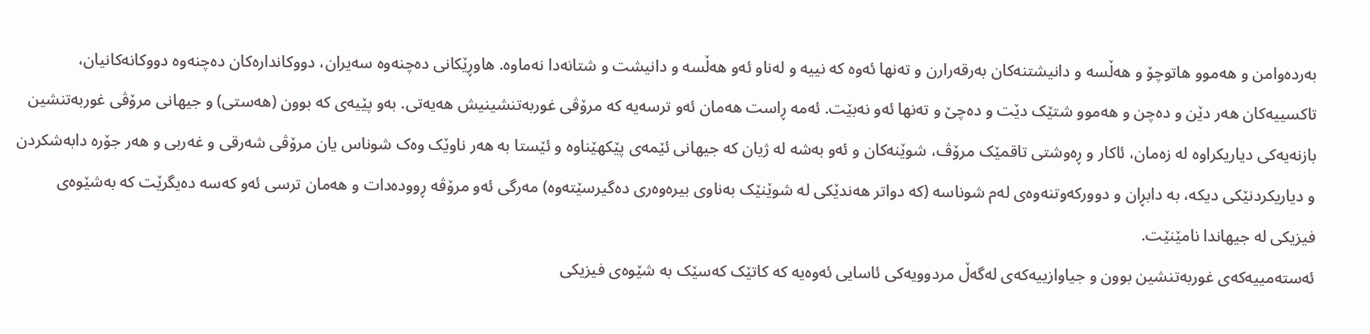بەردەوامن و هەموو هاتوچۆ و هەڵسە و دانیشتنەکان بەرقەرارن و تەنها ئەوە کە نییە و لەناو ئەو هەڵسە و دانیشت و شتانەدا نەماوە. هاوڕێکانی دەچنەوە سەیران، دووکاندارەکان دەچنەوە دووکانەکانیان، تاکسییەکان هەر دێن و دەچن و هەموو شتێک دێت و دەچێ و تەنها ئەو نەبێت. ئەمە ڕاست هەمان ئەو ترسەیە کە مرۆڤی غوربەتنشینیش هەیەتی. بەو پێیەی کە بوون (هەستی) و جیهانی مرۆڤی غوربەتنشین بازنەیەکی دیاریکراوە لە زەمان، ئاکار و ڕەوشتی تاقمێک مرۆڤ، شوێنەکان و ئەو بەشە لە ژیان کە جیهانی ئێمەی پێکهێناوە و ئێستا بە هەر ناوێک وەک شوناس یان مرۆڤی شەرقی و غەربی و هەر جۆرە دابەشکردن و دیاریکردنێکی دیکە، بە دابڕان و دوورکەوتنەوەی لەم شوناسە (کە دواتر هەندێکی لە شوێنێک بەناوی بیرەوەری دەگیرسێتەوە) مەرگی ئەو مرۆڤە ڕوودەدات و هەمان ترسی ئەو کەسە دەیگرێت کە بەشێوەی فیزیکی لە جیهاندا نامێنێت.
ئەستەمییەکەی غوربەتنشین بوون و جیاوازییەکەی لەگەڵ مردوویەکی ئاسایی ئەوەیە کە کاتێک کەسێک بە شێوەی فیزیکی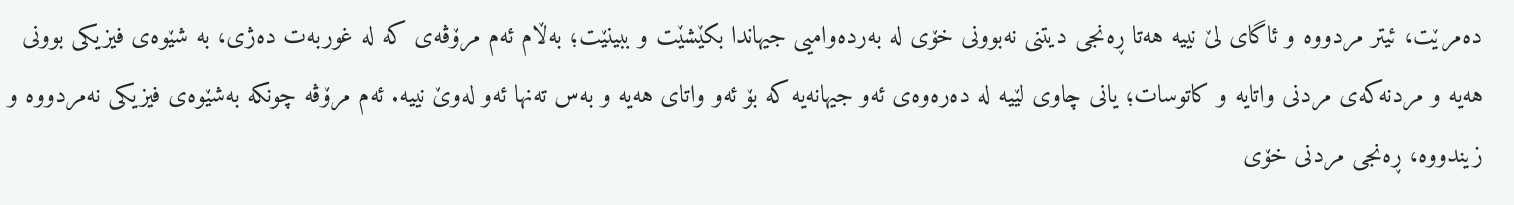دەمرێت، ئیتر مردووە و ئاگای لێ نییە هەتا ڕەنجی دیتنی نەبوونی خۆی لە بەردەوامیی جیهاندا بکێشێت و ببینێت؛ بەڵام ئەم مرۆڤەی کە لە غوربەت دەژی، بە شێوەی فیزیکی بوونی هەیە و مردنەکەی مردنی واتایە و کاتوسات؛ یانی چاوی لێیە لە دەرەوەی ئەو جیهانەیە کە بۆ ئەو واتای هەیە و بەس تەنها ئەو لەوێ نییە. ئەم مرۆڤە چونکە بەشێوەی فیزیکی نەمردووە و زیندووە، ڕەنجی مردنی خۆی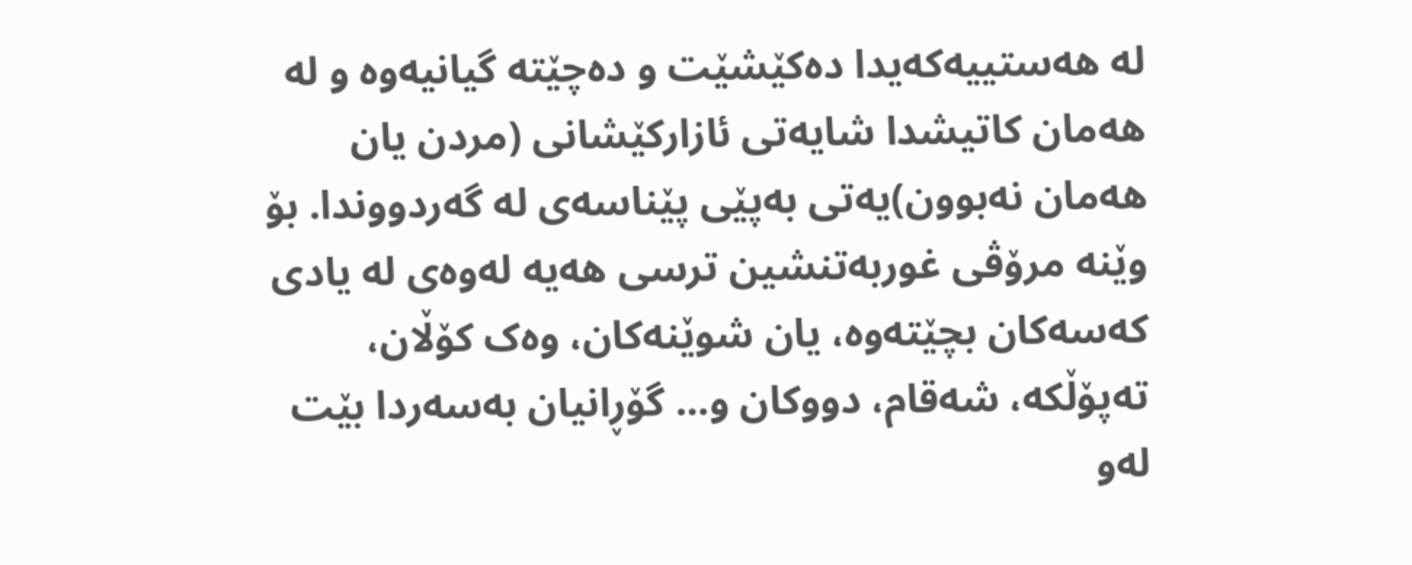لە هەستییەکەیدا دەکێشێت و دەچێتە گیانیەوە و لە هەمان کاتیشدا شایەتی ئازارکێشانی (مردن یان هەمان نەبوون)یەتی بەپێی پێناسەی لە گەردووندا. بۆ وێنە مرۆڤی غوربەتنشین ترسی هەیە لەوەی لە یادی کەسەکان بچێتەوە، یان شوێنەکان، وەک کۆڵان، تەپۆڵکە، شەقام، دووکان و... گۆڕانیان بەسەردا بێت لەو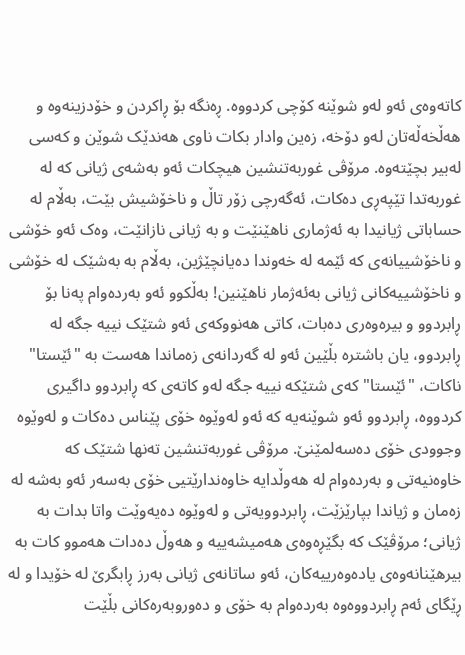کاتەوەی ئەو لەو شوێنە کۆچی کردووە. ڕەنگە بۆ ڕاکردن و خۆدزینەوە و هەڵخەڵەتان لەو دۆخە، زەین وادار بکات ناوی هەندێک شوێن و کەسی لەبیر بچێتەوە. مرۆڤی غوربەتنشین هیچکات ئەو بەشەی ژیانی کە لە غوربەتدا تێپەڕی دەکات، ئەگەرچی زۆر تاڵ و ناخۆشیش بێت، بەڵام لە حساباتی ژیانیدا بە ئەژماری ناهێنێت و بە ژیانی نازانێت، وەک ئەو خۆشی و ناخۆشییانەی کە ئێمە لە خەوندا دەیانچێژین، بەڵام بە بەشێک لە خۆشی و ناخۆشییەکانی ژیانی بەئەژمار ناهێنین! بەڵکوو ئەو بەردەوام پەنا بۆ ڕابردوو و بیرەوەری دەبات، کاتی هەنووکەی ئەو شتێک نییە جگە لە ڕابردوو، یان باشترە بڵێین ئەو لە گەردانەی زەماندا هەست بە "ئێستا" ناکات، "ئێستا"کەی شتێکە نییە جگە لەو کاتەی کە ڕابردوو داگیری کردووە، ڕابردوو ئەو شوێنەیە کە ئەو لەوێوە خۆی پێناس دەکات و لەوێوە وجوودی خۆی دەسەلمێنێ. مرۆڤی غوربەتنشین تەنها شتێک کە خاوەنیەتی و بەردەوام لە هەوڵدایە خاوەندارێتیی خۆی بەسەر ئەو بەشە لە زەمان و ژیاندا بپارێزێت، ڕابردوویەتی و لەوێوە دەیەوێت واتا بدات بە ژیانی؛ مرۆڤێک کە بگێڕەوەی هەمیشەییە و هەوڵ دەدات هەموو کات بە بیرهێنانەوەی یادەوەرییەکان، ئەو ساتانەی ژیانی بەرز ڕابگرێ لە خۆیدا و لە ڕێگای ئەم ڕابردووەوە بەردەوام بە خۆی و دەوروبەرەکانی بڵێت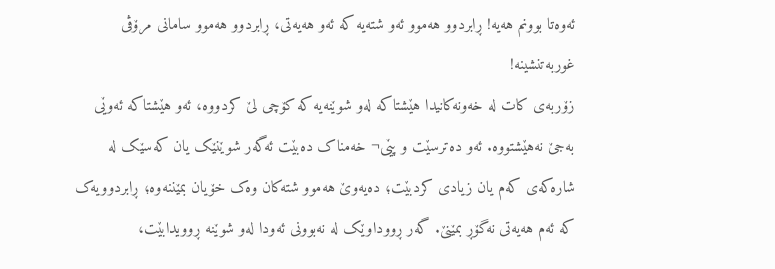ئەوەتا بوونم هەیە! ڕابردوو هەموو ئەو شتەیە کە ئەو هەیەتی، ڕابردوو هەموو سامانی مرۆڤی غوربەتنشینە!
زۆربەی کات لە خەونەکانیدا هێشتاکە لەو شوێنەیە کە کۆچی لێ کردووە، ئەو هێشتاکە ئەوێی بەجێ نەهێشتووە. ئەو دەترسێت و پێی¬ خەمناک دەبێت ئەگەر شوێنێک یان کەسێک لە شارەکەی کەم یان زیادی کردبێت؛ دەیەوێ هەموو شتەکان وەک خۆیان بمێننەوە؛ ڕابردوویەک کە ئەم هەیەتی نەگۆڕ بمێنێ. گەر ڕووداوێک لە نەبوونی ئەودا لەو شوێنە ڕوویدابێت،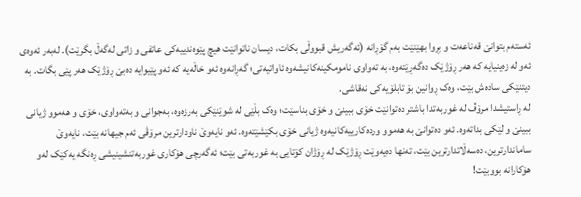ئەستەم بتوانێ قەناعەت و بڕوا بهێنێت بەم گۆڕانە (ئەگەریش قبووڵی بکات، دیسان ناتوانێت هیچ پێوەندییەکی عاتفی و زاتی لەگەڵ بگرێت). لەبەر ئەوەی ئەو لە زەینیایە کە هەر ڕۆژێک دەگەڕێتەوە، بە تەواوی نامومکینەکانیشەوە ئاواتیەتی؛ گەڕانەوە ئەو خاڵەیە کە ئەو پێیوایە دەبێ ڕۆژێک هەر پێی بگات. بە دیتنێکی سادەش بێت، وەک ڕوانین بۆ تابلۆیەکی نەقاشی.
لە ڕاستیشدا مرۆڤ لە غوربەتدا باشتر دەتوانێت خۆی ببینێ و خۆی بناسێت؛ وەک بڵێی لە شوێنێکی بەرزەوە، بەجوانی و بەتەواوی، خۆی و هەموو ژیانی ببینێ و لێکی بداتەوە. ئەو دەتوانێ بە هەموو وردەکارییەکانیەوە ژیانی خۆی بکێشێتەوە. ئەو نایەوێ ناودارترین مرۆڤی ئەم جیهانە بێت، نایەوێ ساماندارترین، دەسەڵاتدارترین بێت، تەنها دەیەوێت ڕۆژێک لە ڕۆژان کۆتایی بە غوربەتی بێت؛ ئەگەرچی هۆکاری غوربەتنشینیشی ڕەنگە یەکێک لەو هۆکارانە بووبێت!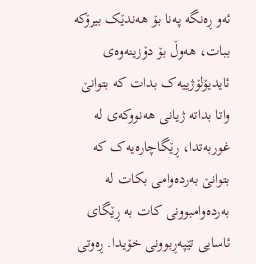ئەو ڕەنگە پەنا بۆ هەندێک بیرۆکە ببات، هەوڵ بۆ دۆزینەوەی ئایدیۆلۆژییەک بدات کە بتوانێ واتا بداتە ژیانی هەنووکەی لە غوربەتدا، ڕێگاچارەیەک کە بتوانێ بەردەوامی بکات لە بەردەوامبوونی کات بە ڕێگای ئاسایی تێپەڕبوونی خۆیدا. ڕەوتی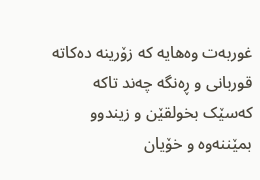غوربەت وەهایە کە زۆرینە دەکاتە قوربانی و ڕەنگە چەند تاکە کەسێک بخولقێن و زیندوو بمێننەوە و خۆیان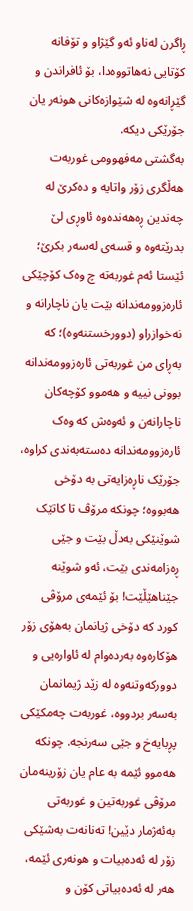ڕاگرن لەناو ئەو گێژاو و تۆفانە کۆتایی نەهاتووەدا، بۆ ئافراندن و گێڕانەوە لە شێوازەکانی هونەر یان جۆرێکی دیکە.
بەگشتی مەفهوومی غوربەت هەڵگری زۆر واتایە و دەکرێ لە چەندین ڕەهەندەوە ئاوڕی لێ بدرێتەوە و قسەی لەسەر بکرێ؛ ئێستا ئەم غوربەتە چ وەک کۆچێکی ئارەزوومەندانە بێت یان ناچارانە و نەخوازراو (دوورخستنەوە)؛ کە بەڕای من غوربەتی ئارەزوومەندانە بوونی نییە و هەموو کۆچەکان ناچارانەن و ئەوەش کە وەک ئارەزوومەندانە دەستەبەندی کراوە، جۆرێک ناڕەزایەتی بە دۆخی هەبووە؛ چونکە مرۆڤ تا کاتێک شوێنێکی بەدڵ بێت و جێی ڕەزامەندی بێت، ئەو شوێنە جێناهێڵێت! بۆ ئێمەی مرۆڤی کورد کە دۆخی ژیانمان بەهۆی زۆر هۆکارەوە بەردەوام لە ئاوارەیی و دوورکەوتنەوە لە زێد ژیمانمان بەسەر بردووە، غوربەت چەمکێکی پڕبایەخ و جێی سەرنجە. چونکە هەموو ئێمە بە عام یان زۆرینەمان مرۆڤی غوربەتین و غوربەتی بەئەژمار دێین! تەنانەت بەشێکی زۆر لە ئەدەبیات و هونەری ئێمە، هەر لە ئەدەبیاتی کۆن و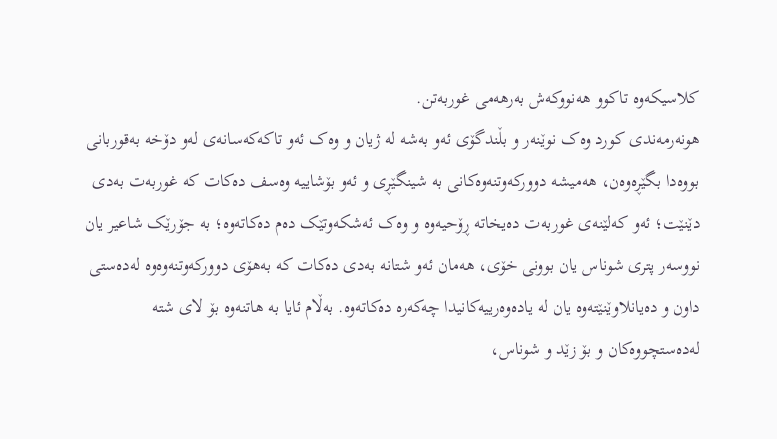کلاسیکەوە تاکوو هەنووکەش بەرهەمی غوربەتن.
هونەرمەندی کورد وەک نوێنەر و بڵندگۆی ئەو بەشە لە ژیان و وەک ئەو تاکەکەسانەی لەو دۆخە بەقوربانی بووەدا بگێڕەوەن، هەمیشە دوورکەوتنەوەکانی بە شینگێڕی و ئەو بۆشاییە وەسف دەکات کە غوربەت بەدی دێنێت؛ ئەو کەلێنەی غوربەت دەیخاتە ڕۆحیەوە و وەک ئەشکەوتێک دەم دەکاتەوە؛ بە جۆرێک شاعیر یان نووسەر پتری شوناس یان بوونی خۆی، هەمان ئەو شتانە بەدی دەکات کە بەهۆی دوورکەوتنەوەوە لەدەستی داون و دەیانلاوێنێتەوە یان لە یادەوەرییەکانیدا چەکەرە دەکاتەوە. بەڵام ئایا بە هاتنەوە بۆ لای شتە لەدەستچووەکان و بۆ زێد و شوناس،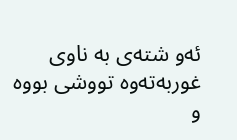ئەو شتەی بە ناوی غوربەتەوە تووشی بووە و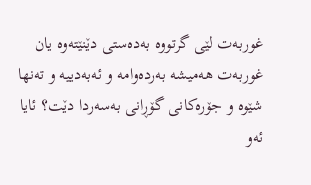غوربەت لێی گرتووە بەدەستی دێنێتەوە یان غوربەت هەمیشە بەردەوامە و ئەبەدییە و تەنها شێوە و جۆرەکانی گۆڕانی بەسەردا دێت؟ ئایا ئەو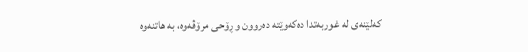کەلێنەی لە غوربەتدا دەکەوێتە دەروون و ڕۆحی مرۆڤەوە، بە هاتنەوە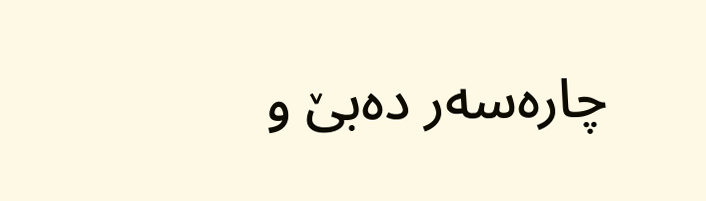چارەسەر دەبێ و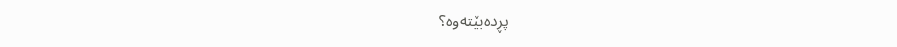پڕدەبێتەوە؟